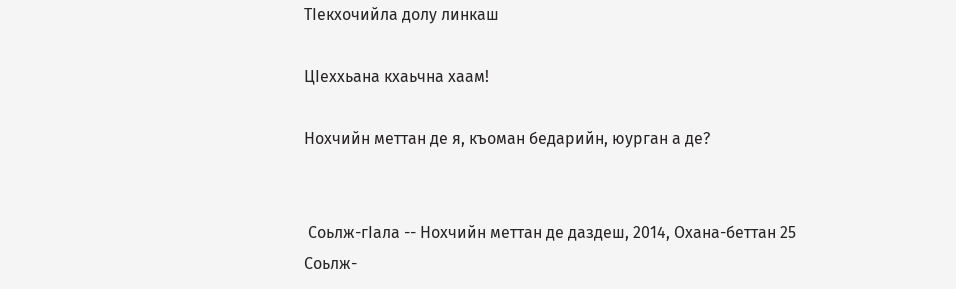ТIекхочийла долу линкаш

ЦIеххьана кхаьчна хаам!

Нохчийн меттан де я, къоман бедарийн, юурган а де?


 Соьлж-гIала -- Нохчийн меттан де даздеш, 2014, Охана-беттан 25
Соьлж-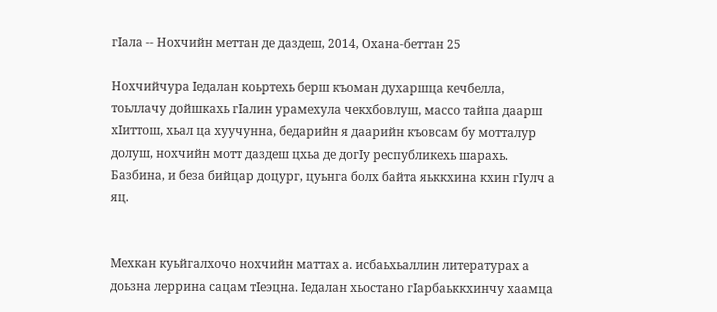гIала -- Нохчийн меттан де даздеш, 2014, Охана-беттан 25

Нохчийчура Iедалан коьртехь берш къоман духаршца кечбелла, тоьллачу дойшкахь гIалин урамехула чекхбовлуш, массо тайпа даарш хIиттош, хьал ца хуучунна, бедарийн я даарийн къовсам бу мотталур долуш, нохчийн мотт даздеш цхьа де догIу республикехь шарахь. Базбина, и беза бийцар доцург, цуьнга болх байта яьккхина кхин гIулч а яц.


Мехкан куьйгалхочо нохчийн маттах а. исбаьхьаллин литературах а доьзна леррина сацам тIеэцна. Iедалан хьостано гIарбаьккхинчу хаамца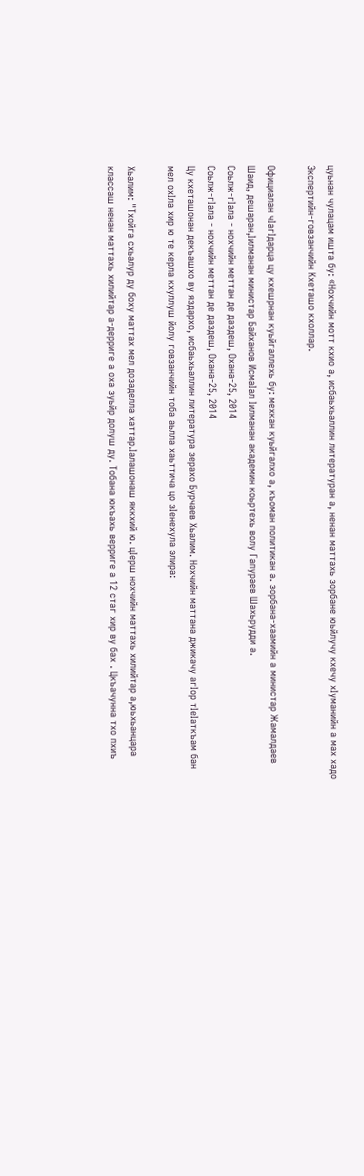цуьнан чулацам ишта бу: «Нохчийн мотт кхио а, исбаьхьаллин литературан а, ненан маттахь зорбане юьйлучу кхечу хIуманийн а мах хадо Экспертийн-говзанчийн Кхеташо кхоллар.

Официалан чIагIдарца цу кхешрнан куьйгаллехь бу: мехкан куьйгалхо а, къоман политикан а. зорбана-хаамийн а министар Жамалдаев Шаид, дешаран,Iилманан министар Байханов ИсмаIал Iилманан академин коьртехь волу Гапураев Шахьрудди а.
Соьлж-гIала - нохчийн меттан де даздеш, Охана-25, 2014
Соьлж-гIала - нохчийн меттан де даздеш, Охана-25, 2014
Цу кхеташонан декъашхо ву яздархо, исбаьхьаллин литература зерахо Бурчаев Хьалим. Нохчийн маттана джикачу агIор тIеIаткъам бан мел охIла хир ю те керла кхуллуш йолу говзанчийн тоба аьлла хаьттича цо зIенехула элира:

Хьалим: "Тхойга схьалур ду боху маттах мел дозаделла хаттар.Iалашонаш яккхий ю. цIерш нохчийн маттахь хилийтар а,юьхьанцара классаш ненан маттахь хилийтар а-дерриге а оха зуьйр долуш ду. Тобана юкъахь верриге а 12 стаг хир ву бах . Цкъачунна тхо пхиъ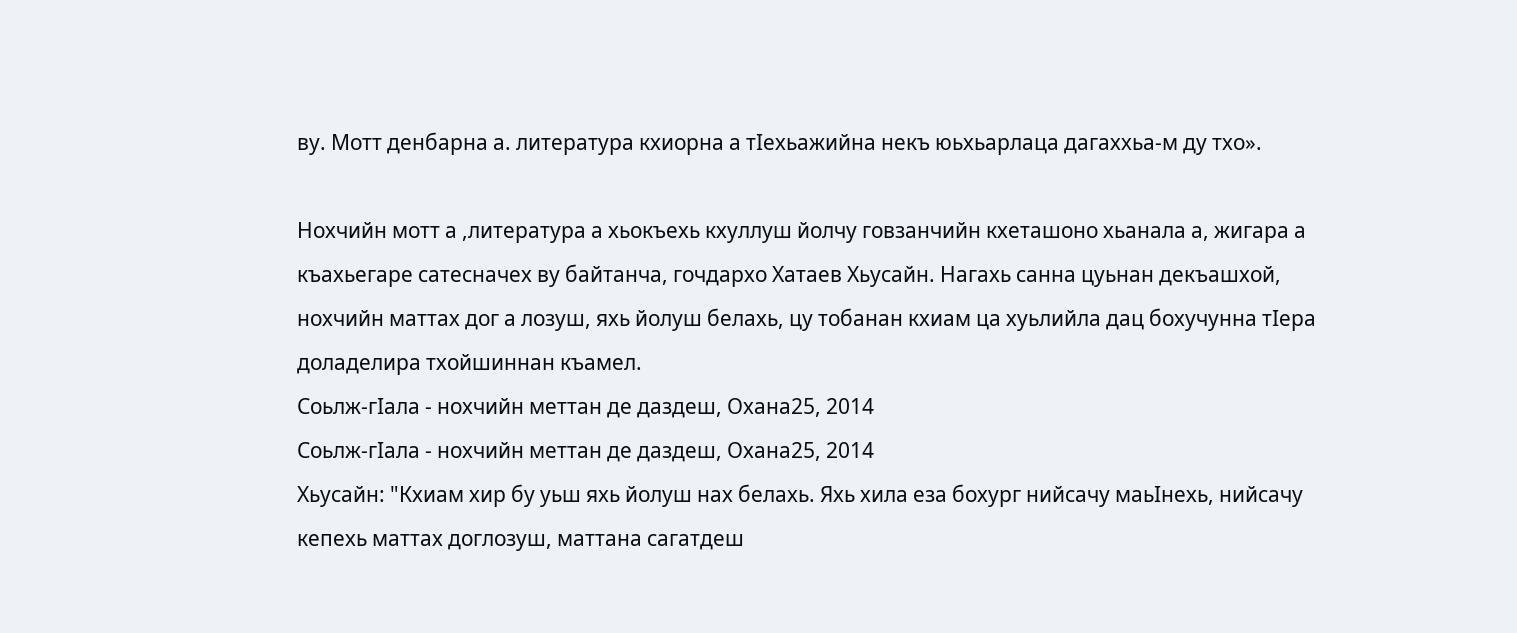ву. Мотт денбарна а. литература кхиорна а тIехьажийна некъ юьхьарлаца дагаххьа-м ду тхо».

Нохчийн мотт а ,литература а хьокъехь кхуллуш йолчу говзанчийн кхеташоно хьанала а, жигара а къахьегаре сатесначех ву байтанча, гочдархо Хатаев Хьусайн. Нагахь санна цуьнан декъашхой, нохчийн маттах дог а лозуш, яхь йолуш белахь, цу тобанан кхиам ца хуьлийла дац бохучунна тIера доладелира тхойшиннан къамел.
Соьлж-гIала - нохчийн меттан де даздеш, Охана25, 2014
Соьлж-гIала - нохчийн меттан де даздеш, Охана25, 2014
Хьусайн: "Кхиам хир бу уьш яхь йолуш нах белахь. Яхь хила еза бохург нийсачу маьIнехь, нийсачу кепехь маттах доглозуш, маттана сагатдеш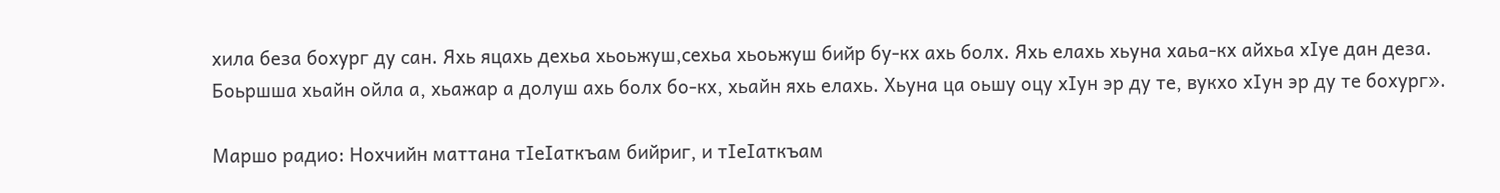хила беза бохург ду сан. Яхь яцахь дехьа хьоьжуш,сехьа хьоьжуш бийр бу-кх ахь болх. Яхь елахь хьуна хаьа-кх айхьа хIуе дан деза. Боьршша хьайн ойла а, хьажар а долуш ахь болх бо-кх, хьайн яхь елахь. Хьуна ца оьшу оцу хIун эр ду те, вукхо хIун эр ду те бохург».

Маршо радио: Нохчийн маттана тIеIаткъам бийриг, и тIеIаткъам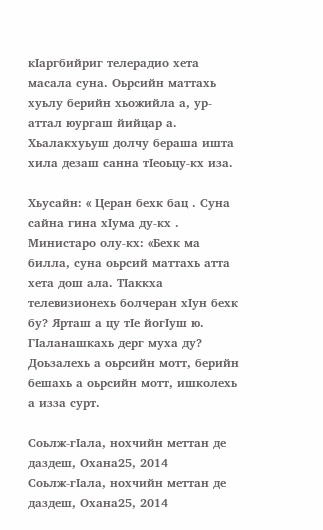кIаргбийриг телерадио хета масала суна. Оьрсийн маттахь хуьлу берийн хьожийла а, ур-аттал юургаш йийцар а. Хьалакхуьуш долчу бераша ишта хила дезаш санна тIеоьцу-кх иза.

Хьусайн: « Церан бехк бац . Суна сайна гина хIума ду-кх . Министаро олу-кх: «Бехк ма билла, суна оьрсий маттахь атта хета дош ала. ТIаккха телевизионехь болчеран хIун бехк бу? Ярташ а цу тIе йогIуш ю. ГIаланашкахь дерг муха ду? Доьзалехь а оьрсийн мотт, берийн бешахь а оьрсийн мотт, ишколехь а изза сурт.

Соьлж-гIала, нохчийн меттан де даздеш, Охана25, 2014
Соьлж-гIала, нохчийн меттан де даздеш, Охана25, 2014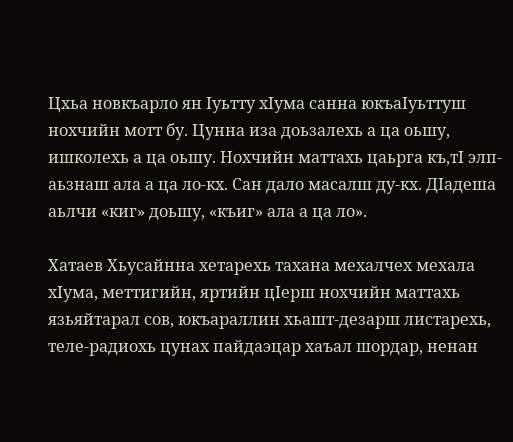Цхьа новкъарло ян Iуьтту хIума санна юкъаIуьттуш нохчийн мотт бу. Цунна иза доьзалехь а ца оьшу, ишколехь а ца оьшу. Нохчийн маттахь цаьрга къ,тI элп-аьзнаш ала а ца ло-кх. Сан дало масалш ду-кх. ДIадеша аьлчи «киг» доьшу, «къиг» ала а ца ло».

Хатаев Хьусайнна хетарехь тахана мехалчех мехала хIума, меттигийн, яртийн цIерш нохчийн маттахь язьяйтарал сов, юкъараллин хьашт-дезарш листарехь, теле-радиохь цунах пайдаэцар хаъал шордар, ненан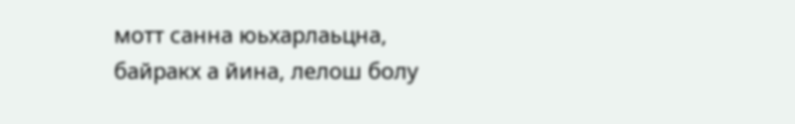мотт санна юьхарлаьцна, байракх а йина, лелош болу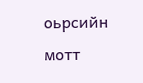оьрсийн мотт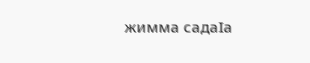жимма садаIа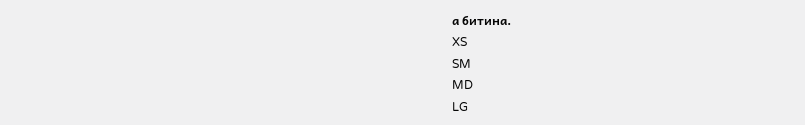а битина.
XS
SM
MD
LG